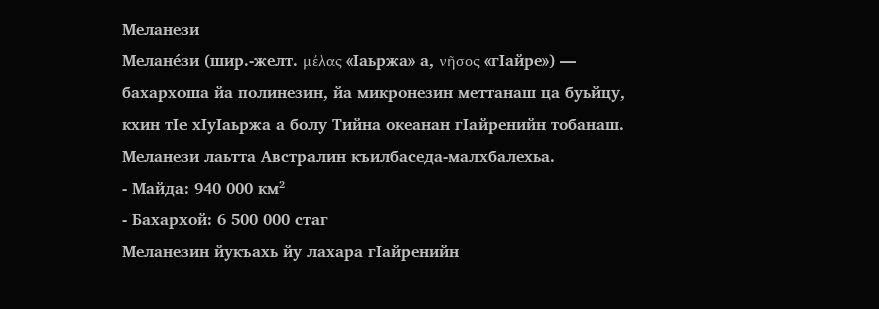Меланези
Мелане́зи (шир.-желт. μέλας «Ӏаьржа» а, νῆσος «гӀайре») — бахархоша йа полинезин, йа микронезин меттанаш ца буьйцу, кхин тӀе хӀуӀаьржа а болу Тийна океанан гӀайренийн тобанаш. Меланези лаьтта Австралин къилбаседа-малхбалехьа.
- Майда: 940 000 км²
- Бахархой: 6 500 000 стаг
Меланезин йукъахь йу лахара гӀайренийн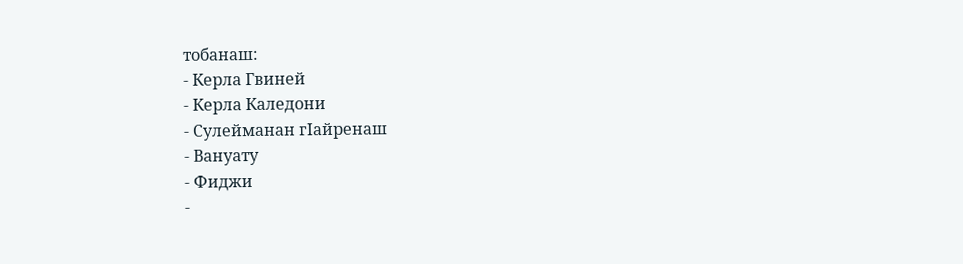тобанаш:
- Керла Гвиней
- Керла Каледони
- Сулейманан гӀайренаш
- Вануату
- Фиджи
-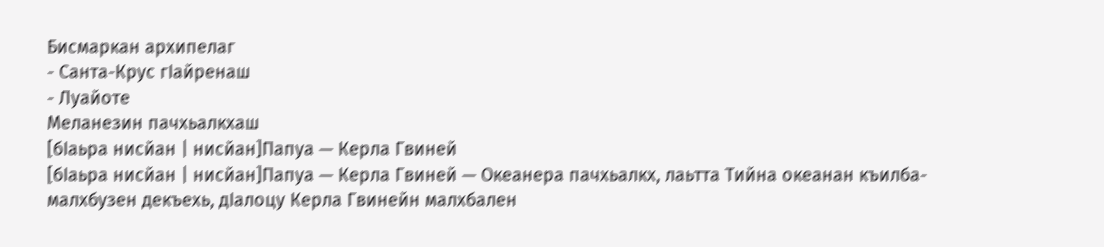Бисмаркан архипелаг
- Санта-Крус гӀайренаш
- Луайоте
Меланезин пачхьалкхаш
[бӀаьра нисйан | нисйан]Папуа — Керла Гвиней
[бӀаьра нисйан | нисйан]Папуа — Керла Гвиней — Океанера пачхьалкх, лаьтта Тийна океанан къилба-малхбузен декъехь, дӀалоцу Керла Гвинейн малхбален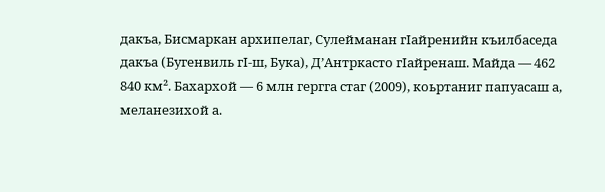дакъа, Бисмаркан архипелаг, Сулейманан гӀайренийн къилбаседа дакъа (Бугенвиль гӀ-ш, Бука), Д’Антркасто гӀайренаш. Майда — 462 840 км². Бахархой — 6 млн гергга стаг (2009), коьртаниг папуасаш а, меланезихой а.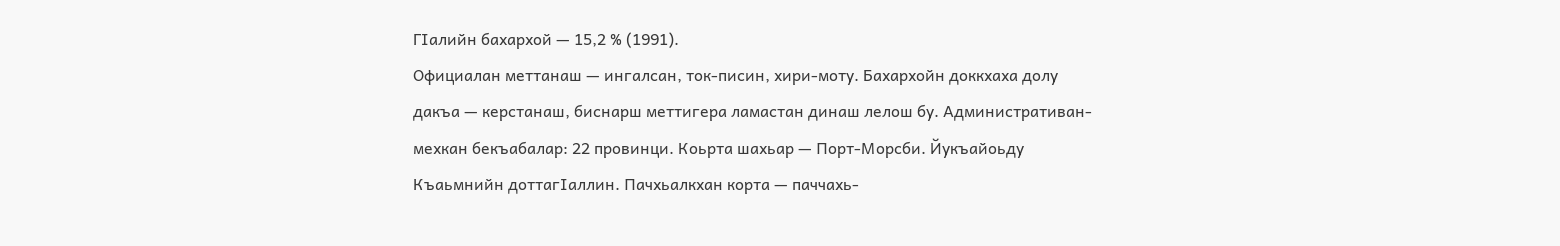ГӀалийн бахархой — 15,2 % (1991).
Официалан меттанаш — ингалсан, ток-писин, хири-моту. Бахархойн доккхаха долу дакъа — керстанаш, биснарш меттигера ламастан динаш лелош бу. Административан-мехкан бекъабалар: 22 провинци. Коьрта шахьар — Порт-Морсби. Йукъайоьду Къаьмнийн доттагӀаллин. Пачхьалкхан корта — паччахь-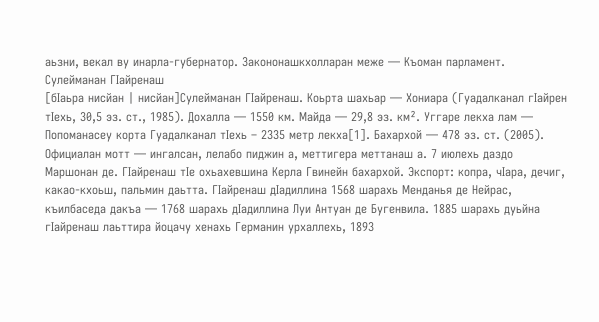аьзни, векал ву инарла-губернатор. Закононашкхолларан меже — Къоман парламент.
Сулейманан ГӀайренаш
[бӀаьра нисйан | нисйан]Сулейманан ГӀайренаш. Коьрта шахьар — Хониара (Гуадалканал гӀайрен тӀехь, 30,5 эз. ст., 1985). Дохалла — 1550 км. Майда — 29,8 эз. км². Уггаре лекха лам — Попоманасеу корта Гуадалканал тӀехь – 2335 метр лекха[1]. Бахархой — 478 эз. ст. (2005). Официалан мотт — ингалсан, лелабо пиджин а, меттигера меттанаш а. 7 июлехь даздо Маршонан де. ГӀайренаш тӀе охьахевшина Керла Гвинейн бахархой. Экспорт: копра, чӀара, дечиг, какао-кхоьш, пальмин даьтта. ГӀайренаш дӀадиллина 1568 шарахь Менданья де Нейрас, къилбаседа дакъа — 1768 шарахь дӀадиллина Луи Антуан де Бугенвила. 1885 шарахь дуьйна гӀайренаш лаьттира йоцачу хенахь Германин урхаллехь, 1893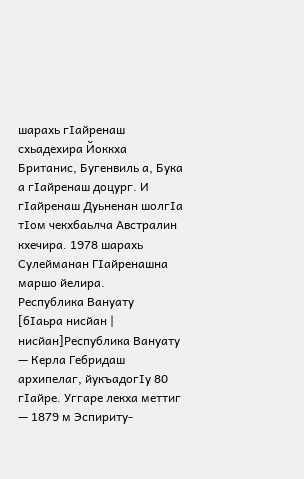шарахь гӀайренаш схьадехира Йоккха Британис, Бугенвиль а, Бука а гӀайренаш доцург. И гӀайренаш Дуьненан шолгӀа тӀом чекхбаьлча Австралин кхечира. 1978 шарахь Сулейманан ГӀайренашна маршо йелира.
Республика Вануату
[бӀаьра нисйан | нисйан]Республика Вануату — Керла Гебридаш архипелаг, йукъадогӀу 80 гӀайре. Уггаре лекха меттиг — 1879 м Эспириту-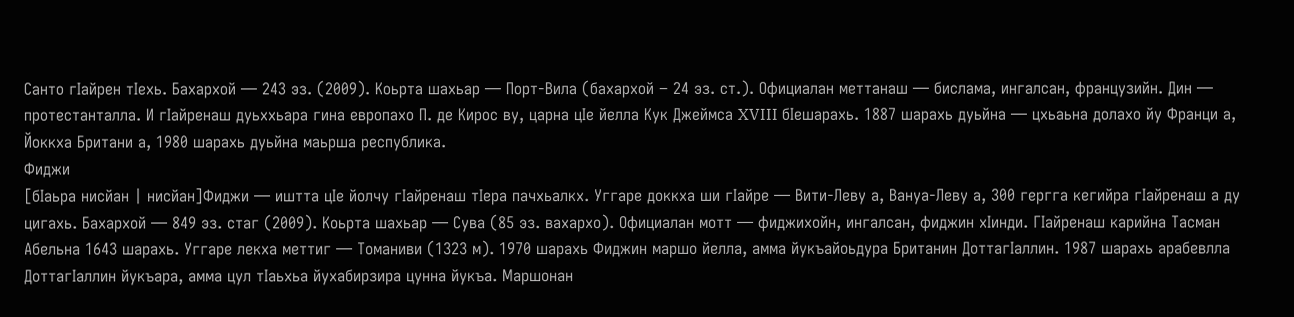Санто гӀайрен тӀехь. Бахархой — 243 эз. (2009). Коьрта шахьар — Порт-Вила (бахархой − 24 эз. ст.). Официалан меттанаш — бислама, ингалсан, французийн. Дин — протестанталла. И гӀайренаш дуьххьара гина европахо П. де Кирос ву, царна цӀе йелла Кук Джеймса XVIII бӀешарахь. 1887 шарахь дуьйна — цхьаьна долахо йу Франци а, Йоккха Британи а, 1980 шарахь дуьйна маьрша республика.
Фиджи
[бӀаьра нисйан | нисйан]Фиджи — иштта цӀе йолчу гӀайренаш тӀера пачхьалкх. Уггаре доккха ши гӀайре — Вити-Леву а, Вануа-Леву а, 300 гергга кегийра гӀайренаш а ду цигахь. Бахархой — 849 эз. стаг (2009). Коьрта шахьар — Сува (85 эз. вахархо). Официалан мотт — фиджихойн, ингалсан, фиджин хӀинди. ГӀайренаш карийна Тасман Абельна 1643 шарахь. Уггаре лекха меттиг — Томаниви (1323 м). 1970 шарахь Фиджин маршо йелла, амма йукъайоьдура Британин ДоттагӀаллин. 1987 шарахь арабевлла ДоттагӀаллин йукъара, амма цул тӀаьхьа йухабирзира цунна йукъа. Маршонан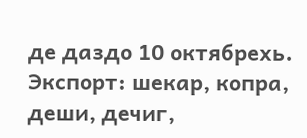де даздо 10 октябрехь. Экспорт: шекар, копра, деши, дечиг,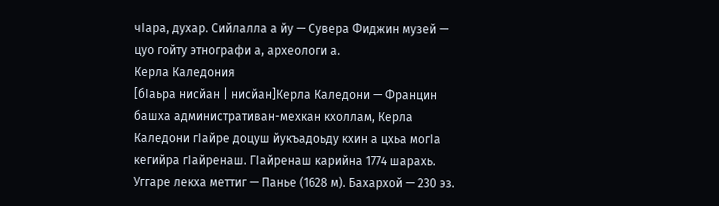чӀара, духар. Сийлалла а йу — Сувера Фиджин музей — цуо гойту этнографи а, археологи а.
Керла Каледония
[бӀаьра нисйан | нисйан]Керла Каледони — Францин башха административан-мехкан кхоллам, Керла Каледони гӀайре доцуш йукъадоьду кхин а цхьа могӀа кегийра гӀайренаш. ГӀайренаш карийна 1774 шарахь. Уггаре лекха меттиг — Панье (1628 м). Бахархой — 230 эз.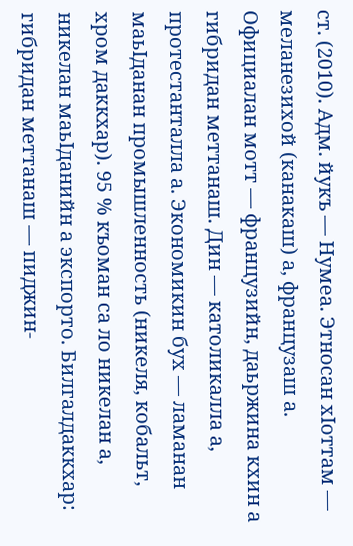ст. (2010). Адм. йукъ — Нумеа. Этносан хӀоттам — меланезихой (канакаш) а, французаш а. Официалан мотт — французийн, даьржина кхин а гибридан меттанаш. Дин — католикалла а, протестанталла а. Экономикин бух — ламанан маьӀданан промышленность (никеля, кобальт, хром даккхар). 95 % къоман са ло никелан а, никелан маьӀданийн а экспорто. Билгалдаккхар: гибридан меттанаш — пиджин-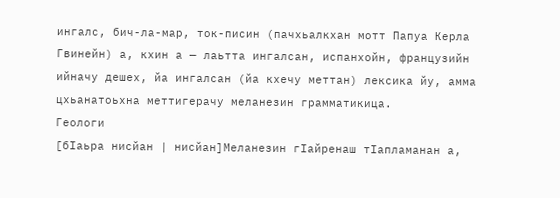ингалс, бич-ла-мар, ток-писин (пачхьалкхан мотт Папуа Керла Гвинейн) а, кхин а — лаьтта ингалсан, испанхойн, французийн ийначу дешех, йа ингалсан (йа кхечу меттан) лексика йу, амма цхьанатоьхна меттигерачу меланезин грамматикица.
Геологи
[бӀаьра нисйан | нисйан]Меланезин гӀайренаш тӀапламанан а,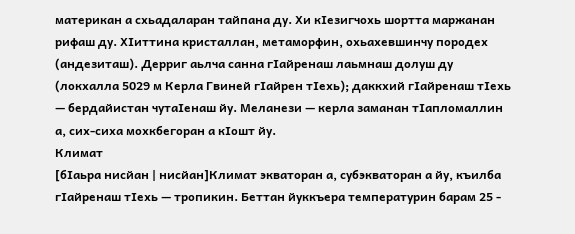материкан а схьадаларан тайпана ду. Хи кӀезигчохь шортта маржанан рифаш ду. ХӀиттина кристаллан, метаморфин, охьахевшинчу породех (андезиташ). Дерриг аьлча санна гӀайренаш лаьмнаш долуш ду (локхалла 5029 м Керла Гвиней гӀайрен тӀехь); даккхий гӀайренаш тӀехь — бердайистан чутаӀенаш йу. Меланези — керла заманан тӀапломаллин а, сих-сиха мохкбегоран а кӀошт йу.
Климат
[бӀаьра нисйан | нисйан]Климат экваторан а, субэкваторан а йу, къилба гӀайренаш тӀехь — тропикин. Беттан йуккъера температурин барам 25 -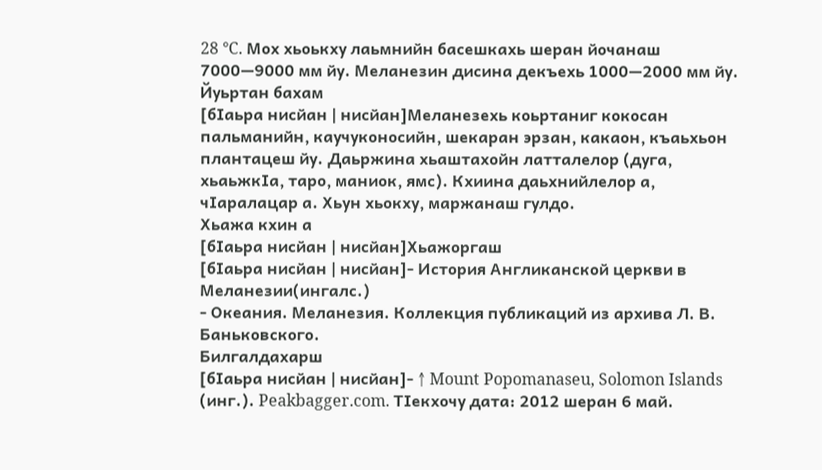28 °C. Мох хьоькху лаьмнийн басешкахь шеран йочанаш 7000—9000 мм йу. Меланезин дисина декъехь 1000—2000 мм йу.
Йуьртан бахам
[бӀаьра нисйан | нисйан]Меланезехь коьртаниг кокосан пальманийн, каучуконосийн, шекаран эрзан, какаон, къаьхьон плантацеш йу. Даьржина хьаштахойн латталелор (дуга, хьаьжкӀа, таро, маниок, ямс). Кхиина даьхнийлелор а, чӀаралацар а. Хьун хьокху, маржанаш гулдо.
Хьажа кхин а
[бӀаьра нисйан | нисйан]Хьажоргаш
[бӀаьра нисйан | нисйан]- История Англиканской церкви в Меланезии(ингалс.)
- Океания. Меланезия. Коллекция публикаций из архива Л. В. Баньковского.
Билгалдахарш
[бӀаьра нисйан | нисйан]- ↑ Mount Popomanaseu, Solomon Islands (инг.). Peakbagger.com. ТӀекхочу дата: 2012 шеран 6 май.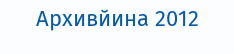Архивйина 2012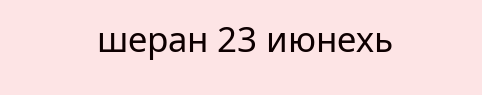шеран 23 июнехь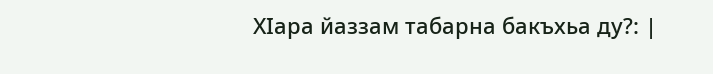ХӀара йаззам табарна бакъхьа ду?: |